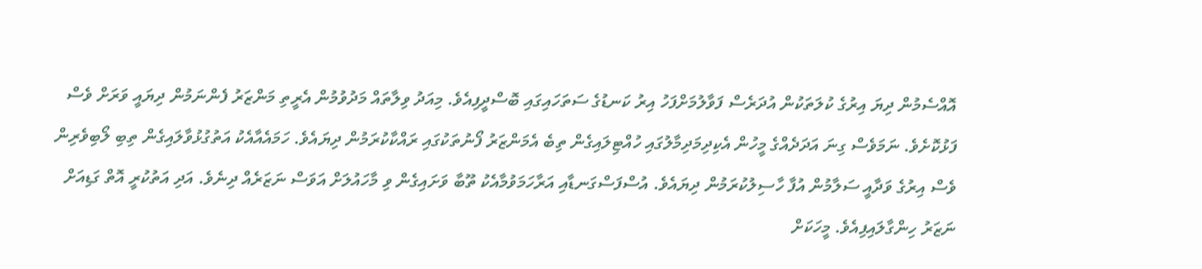އޮއްސެމުން ދިޔަ އިރުގެ ކުލަތަކުން އުދަރެސް ފަވާލުމަށްފަހު އިރު ކަނޑުގެ ސަތަހައިގައި ބޮސްދީފިއެވެ. މިއަދު ވިލާތައް މަދުވުމުން އެރީތި މަންޒަރު ފެންނަމުން ދިޔައީ ވަރަށް ވެސް ފަޅުކޮށެވެ. ނަމަވެސް ގިނަ އަދަދެއްގެ މީހުން އެކިދިމަދިމާލުގައި ހުއްޓިލައިގެން ތިބެ އެމަންޒަރު ފޯނުތަކުގައި ރައްކާކުރަމުން ދިޔައެވެ. ހަމައެއާއެކު އަތުގުޅުވާލައިގެން ތިބި ލޯބިވެރިން ވެސް އިރުގެ ވަދާއީ ސަލާމުން އުފާ ހާސިލުކުރަމުން ދިޔައެވެ. އުސްފަސްގަނޑާއި އަރާހަމަވުމާއެކު ތޫބާ ވަށައިގެން ވި މާހައުލަށް އަވަސް ނަޒަރެއް ދިނެވެ. އަދި އަތުކުރީ އޮތް ގަޑިއަށް ނަޒަރު ހިންގާލައިފިއެވެ. މީހަކަށް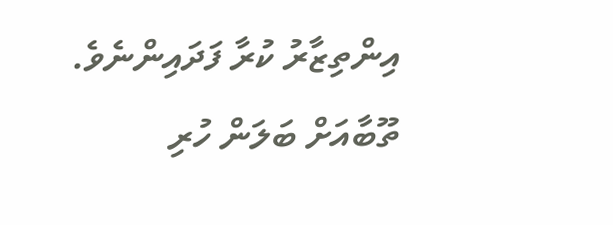އިންތިޒާރު ކުރާ ފަދައިންނެވެ. ތޫބާއަށް ބަލަން ހުރި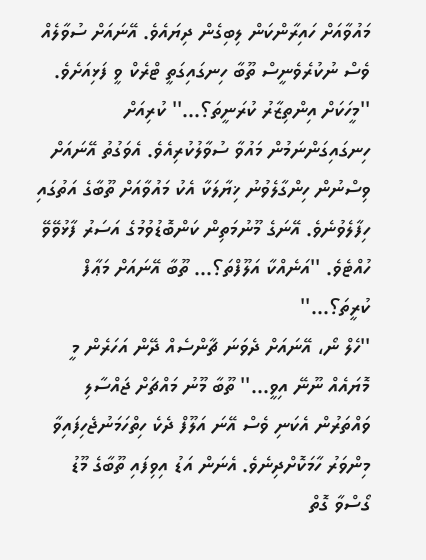މައުވާއަށް ހައިރާންކަން ލިބިގެން ދިޔައެވެ. އޭނައަށް ސުވާލެއް ވެސް ނުކުރެވެނީސް ތޫބާ ހިނގައިގަތީ ޓްރެކް ވީ ފަޅިއަށެވެ.
''މީހަކަށް އިންތިޒާރު ކުރަނީތަ؟...'' ކުރިއަށް ހިނގައިގަންނަމުން މައުވާ ސުވާލުކުރިއެވެ. އެވަގުތު އޭނައަށް ވިސްނުން ހިންގާލެވުނު ޚިޔާލަކާ އެކު މައުވާއަށް ތޫބާގެ އަތުގައި ހިފާލެވުނެވެ. އޭނަގެ މޫނުމަތިން ކަންބޮޑުވުމުގެ އަސަރު ފާޅުވޭވޭ ހުއްޓެވެ. ''އަނެއްކާ އަލޫފްތަ؟... ތޫބާ އޭނައަށް މަޢާފް ކުރީތަ؟...''
''ހެލް ނޯ، އޭނައަށް ދެވަނަ ޗާންސެއް ދޭން އަހަރެން މީ މޮޔައެއް ނޫނޭ އިވީ...'' ތޫބާ މޫނު މައްޗަށް ޖައްސާލި ވައްތަރުން އެކަނި ވެސް އޭނަ އަލޫފް ދެކެ ހިތްހަމަނުޖެހިފައިވާ މިންވަރު ހާމަކޮށްދިނެވެ. އެނަން އަޑު އިވިފައި ތޫބާގެ މޫޑު ގޯސްވާ ގޮތް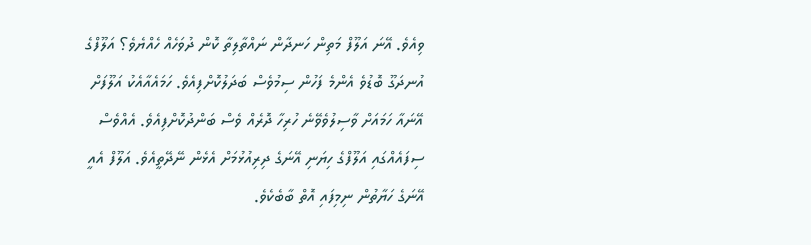ވިއެވެ. އޭނަ އަލޫފް މަތިން ހަނދާން ނައްތާލިތާ ކޮން ދުވަހެއް ހެއްޔެވެ؟ އަލޫފްގެ އުނދަގޫ ބޮޑުވެ އެންމެ ފަހުން ސިމުވެސް ބަދަލުކޮށްފިއެވެ. ހަމައެއާއެކު އަލޫފަށް އޭނައާ ހަމައަށް ވާސިލުވެވޭނެ ހުރިހާ ދޮރެއް ވެސް ބަންދުކޮށްފިއެވެ. އެއްވެސް ސިފައެއްގައި އަލޫފްގެ ހިޔަނި އޭނަގެ ދިރިއުޅުމަށް އެޅެން ނޭދޭތީއެވެ. އަލޫފް އެއީ އޭނަގެ ހަޔާތުން ނިމިފައި އޮތް ބާބެކެވެ.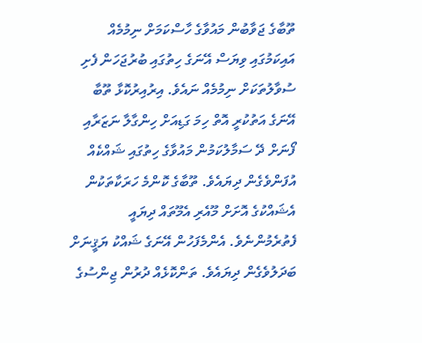ތޫބާގެ ޖަވާބުން މައުވާގެ ހާސްކަމަށް ނިމުމެއް އައިކަމުގައި ވިޔަސް އޭނަގެ ހިތުގައި ބުރުޖަހަން ފެށި ސުވާލުތަކަށް ނިމުމެއް ނައެވެ. އިރުއިރުކޮޅާ ތޫބާ އޭނަގެ އަތުކުރީ އޮތް ހިމަ ގަޑިއަށް ހިންގާލާ ނަޒަރާއި ފޯނަށް ދޭ ސަމާލުކަމުން މައުވާގެ ހިތުގައި ޝައްކެއް އުފަންވެގެން ދިޔައެވެ. ތޫބާގެ ކޮންމެ ހަރަކާތަކުން އެޝައްކުގެ އޮށަށް މޫއެރި އެމޫތައް ދިޔައީ ފެތުރެމުންނެވެ. އެންމެފަހުން އޭނަގެ ޝައްކު ޔަޤީނަށް ބަދަލުވެގެން ދިޔައެވެ. ތަންކޮޅެއް ދުރުން ޖިންސުގެ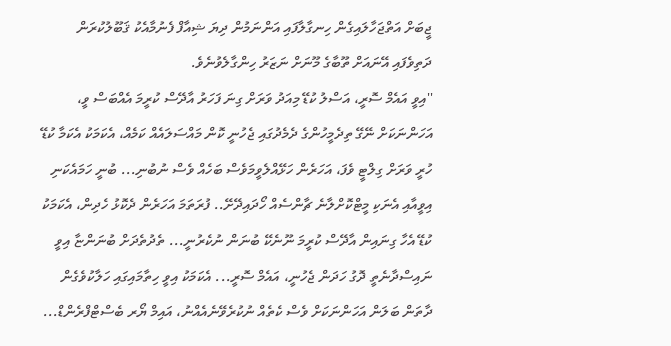ޖީބަށް އަތްޖަހާލައިގެން ހިނގާލާފައި އަންނަމުން ދިޔަ ޝިއާފް ފެނުމާއެކު ޤަބޫލުކުރަން ދަތިވެފައި އޭނައަށް ތޫބާގެ މޫނަށް ނަޒަރު ހިންގާލެވުނެވެ.
''އިވީ އައެމް ސޮރީ، އަސްލު ކުޑޭ މިއަދު ވަރަށް ގިނަ ފަހަރު އާދޭސް ކުރީމަ އެއްބަސް ވީ، އަހަންނަކަށް ނޭގޭ ތިދެމީހުންގެ ދެމެދުގައި ޖެހުނީ ކޮން މައްސަލައެއް ކަމެއް، އެކަމަކު އެކަމާ ކުޑޭ ހުރީ ވަރަށް ގިލްޓީ ވެފަ، އަހަރެން ހަޅޭއްލެވީމަވެސް ބަހެއް ވެސް ނުބުނި... ބުނީ ހަމައެކަނި އިވީއާއި އެނަކި މީޓްކޮށްލާނެ ޗާންސެއް ހޯދައިދޭށޭ.. ފުރަތަމަ އަހަރެން ދެކޮޅު ހެދިން، އެކަމަކު ކުޑޭ އެހާ ގިނައިން އާދޭސް ކުރީމަ ނޫނެކޭ ބުނަން ނުކެރުނީ... ތެދުތެދަށް ބުނަންޏާ އިވީ ނައިސްދާނެތީ ދޮގު ހަދަން ޖެހުނީ، އައެމް ސޮރީ... އެކަމަކު އިވީ ހިތާމައިގައި ހަލާކުވެގެން ދާތަން ބަލަން އަހަންނަކަށް ވެސް ކެތެއް ނުކުރެވޭނެއެއްނު، އައިމް ޔޯރ ބެސްޓްފްރެންޑް...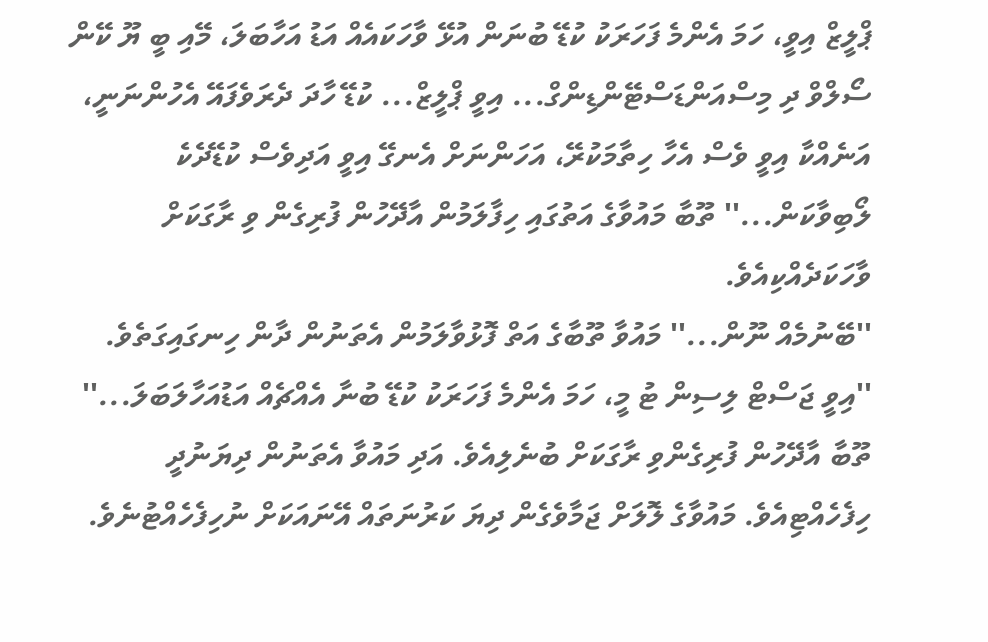ޕްލީޒް އިވީ، ހަމަ އެންމެ ފަހަރަކު ކުޑޭ ބުނަން އުޅޭ ވާހަކައެއް އަޑު އަހާބަލަ، މޭއި ބީ ޔޫ ކޭން ސޯލްވް ދި މިސްއަންޑަސްޓޭންޑިންގް... އިވީ ޕްލީޒް... ކުޑޭ ހާދަ ދެރަވެފައޭ އެހުންނަނީ، އަނެއްކާ އިވީ ވެސް އެހާ ހިތާމަކުރޭ، އަހަންނަށް އެނގޭ އިވީ އަދިވެސް ކުޑޭދެކެ ލޯބިވާކަން...'' ތޫބާ މައުވާގެ އަތުގައި ހިފާލަމުން އާދޭހުން ފުރިގެން ވި ރާގަކަށް ވާހަކަދެއްކިއެވެ.
''ބޭނުމެއް ނޫން...'' މައުވާ ތޫބާގެ އަތް ފޮޅުވާލަމުން އެތަނުން ދާން ހިނގައިގަތެވެ.
''އިވީ ޖަސްޓް ލިސިން ޓު މީ، ހަމަ އެންމެ ފަހަރަކު ކުޑޭ ބުނާ އެއްޗެއް އަޑުއަހާލަބަލަ...'' ތޫބާ އާދޭހުން ފުރިގެންވި ރާގަކަށް ބުނެލިއެވެ. އަދި މައުވާ އެތަނުން ދިޔަނުދީ ހިފެހެއްޓިއެވެ. މައުވާގެ ލޮލަށް ޖަމާވެގެން ދިޔަ ކަރުނަތައް އޭނައަކަށް ނުހިފެހެއްޓުނެވެ.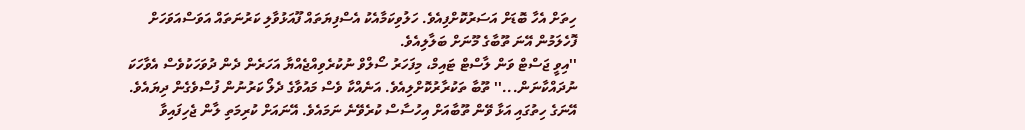ހިތަށް އެހާ ބޮޑަށް އަސަރުކޮށްފިއެވެ. ހަލުވިކަމާއެކު އެސްފިޔަތައް ފޫއަޅުވާލި ކަރުނަތައް އަވަސްއަވަހަށް ފޮހެލަމުން އޭނަ ތޫބާގެ މޫނަށް ބަލާލިއެވެ.
''އިވީ ޖަސްޓް ވަން ލާސްޓް ޓައިމް، މިފަހަރު ސޯލްވް ނުކުރެވިއްޖެއްޔާ އަހަރެން ދެން ދުވަހަކުވެސް އެވާހަކަ ނުދައްކާނަން...'' ތޫބާ ތަކުރާރުކޮށްލިއެވެ. އަނެއްކާ ވެސް މައުވާގެ ދެލޯ ކަރުނުން ފުސްވެގެން ދިޔައެވެ. އޭނަގެ ހިތުގައި އަޅާ ވޭން ތޫބާއަށް އިހުސާސް ކުރެވޭނެ ނަމައެވެ. އޭނައަށް ކުރިމަތި ލާން ޖެހިފައިވާ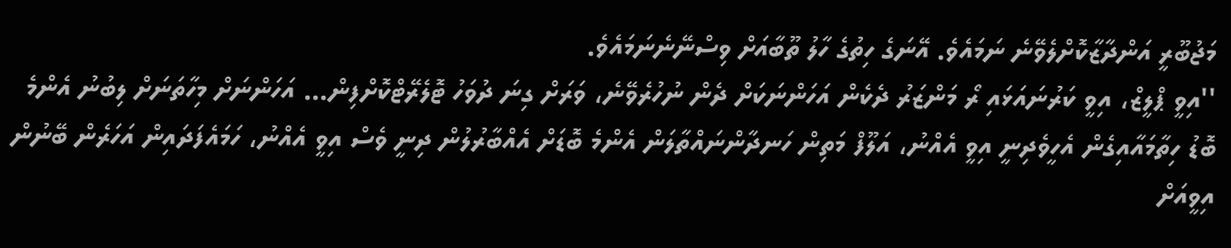މަޖުބޫރީ އަންދާޒާކޮށްލެވޭނެ ނަމައެވެ. އޭނަގެ ހިތުގެ ހާލު ތޫބާއަށް ވިސްނޭނެނަމައެވެ.
''އިވީ ޕްލީޒް، އިވީ ކަރުނައަޅައި ރޯ މަންޒަރު ދެކެން އަހަންނަކަށް ދެން ނުހުރެވޭނެ، ވަރަށް ގިނަ ދުވަހު ޓޮލެރޭޓްކޮށްފިން... އަހަންނަށް މިހާތަނަށް ލިބުނު އެންމެ ބޮޑު ހިތާމައާއިގެން އެހީވެދިނީ އިވީ އެއްނު، އަލޫފް މަތިން ހަނދާންނައްތާލަން އެންމެ ބޮޑަށް އެއްބާރުލުން ދިނީ ވެސް އިވީ އެއްނު، ހަމައެފަދައިން އަހަރެން ބޭނުން އިވީއަށް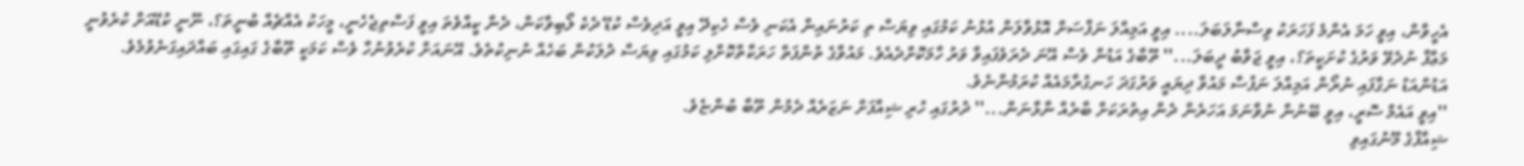އެހީވާން، އިވީ ހަމަ އެންމެ ފަހަރަކު ވިސްނާލަބަލަ.... އިވީ އަމިއްލަ ނަފްސަށް އޮޅުވާލަން އުޅުނު ކަމުގައި ވިޔަސް ތި ކަރުނައިން އެކަނި ވެސް ހެކިދޭ އިވީ އަދިވެސް ކުޑޭ ދެކެ ލޯބިވާކަން، ދެން ކީއްވެތަ އިވީ ފަސްތިޖެހެނީ، މީހަކު އެއްޗެއް ބުނީތަ؟، ނޫނީ ކުޑޭއަށް ކުރެވުނީ މަޢާފް ނުދެވޭ ވަރުގެ ކުށަކީތަ؟، އިވީ ޖަވާބު ދީބަލަ...'' ތޫބާގެ އަޑުން ވެސް އޭނަ ދެރަވެފައިވާ ވަރު ހާމަކޮށްދެއެވެ. މައުވާގެ ތުންފަތް ހަރަކާތްކޮށްލި ކަމުގައި ވިޔަސް ދުލަކުން ބަހެއް ނުނިކުތެވެ. އޭނައަށް ކުރެވުނުހާ ވެސް ކަމަކީ ތޫބާގެ ގައިގައި ބައްދައިގަނެވުމެވެ. އަޑުންއަޑު ނަގާފައި ނުރޯން އަމިއްލަ ނަފުސާ މައުވާ ދިޔައީ ވަރުގަދަ ހަނގުރާމައެއް ކުރަމުންނެވެ.
''އިވީ އައެމް ސޮރީ، އިވީ ބޭނުން ނުވާނަމަ އަހަރެން ދެން އިތުރަކަށް ބާރެއް ނާޅާނަން...'' ދުރުގައި ހުރި ޝިއާފަށް ނަޒަރެއް ދެމުން ތޫބާ ބުންޏެވެ.
ޝިއާފްގެ މޫނުގައިވި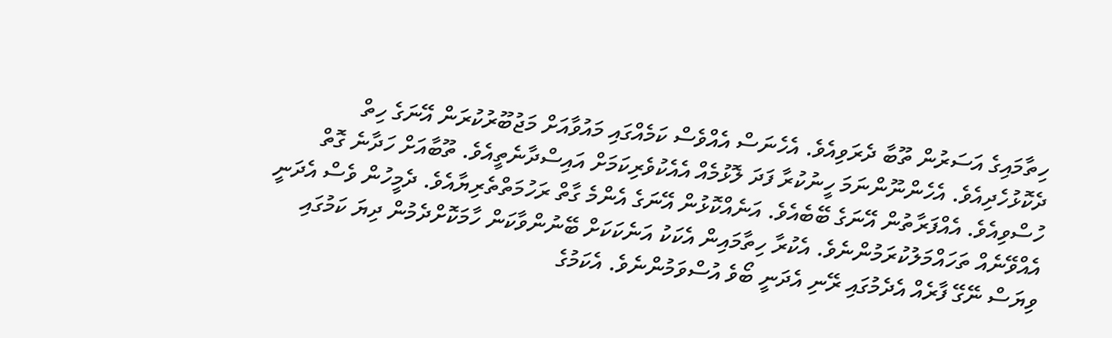ހިތާމައިގެ އަސަރުން ތޫބާ ދެރަވިއެވެ. އެހެނަސް އެއްވެސް ކަމެއްގައި މައުވާއަށް މަޖުބޫރުކުރަން އޭނަގެ ހިތް ދެކޮޅުހެދިއެވެ. އެހެންނޫންނަމަ ހީނުކުރާ ފަދަ ލޮޅުމެއް އެއެކުވެރިކަމަށް އައިސްދާނެތީއެވެ. ތޫބާއަށް ހަދާނެ ގޮތް ހުސްވިއެވެ. އެއްފަރާތުން އޭނަގެ ބޭބެއެވެ. އަނެއްކޮޅުން އޭނަގެ އެންމެ ގާތް ރަހުމަތްތެރިޔާއެވެ. ދެމީހުން ވެސް އެދަނީ އެއްވޭނެއް ތަހައްމަލުކުރަމުންނެވެ. އެކުރާ ހިތާމައިން އެކަކު އަނެކަކަށް ބޭނުންވާކަން ހާމަކޮށްދެމުން ދިޔަ ކަމުގައި ވިޔަސް ނޭގޭ ފާރެއް އެދެމުގައި ރޭނި އެދަނީ ބޯވެ އުސްވަމުންނެވެ. އެކަމުގެ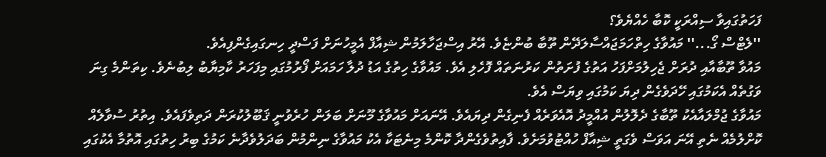ފަހަތުގައިވާ ސިއްރަކީ ކޮބާ ހެއްޔެވެ؟
''ލެޓްސް ގޯ...'' މައުވާގެ ހިތްހަމަޖައްސާލަދޭން ތޫބާ ބުންޏެވެ. އޭރު އިސްޖަހާލަމުން ޝިއާފް އެމީހުނަށް ފަސްދީ ހިނގައިގެންފިއެވެ.
މައުވާ ތޫބާއާއި ދުރަށް ޖެހިލުމަށްފަހު އަތުގެ ފުށަތުން ކަރުނަތައް ފޮހެލި އެވެ. މައުވާގެ ހިތުގެ އަޑު ދުލާ ހަމައަށް ފޯރުމުގައި މިފަހަރު ކާމިޔާބު ލިބުނެވެ. ކިތަންމެ ގިނަ ވަގުތެއް އެކަމުގައި ހޭދަވެގެން ދިޔަ ކަމުގައި ވިޔަސް އެވެ.
މައުވާގެ ޖުމްލައާއެކު ތޫބާގެ ދެލޮލުން އުއްމީދު އޮއެވަރެއް ފެނިގެން ދިޔައެވެ. އޭނައަށް މައުވާގެ މޫނަށް ބަލަން ހުރެވުނީ ޤަބޫލުކުރަން ދަތިވެފައެވެ. އިތުރު ސުވާލެއް ކޮށްލުމެއް ނެތި އޭނަ އަވަސް ވެގަތީ ޝިއާފް ހުއްޓުވުމަށެވެ. ފާއިތުވެގެންދާ ކޮންމެ މިނެޓަކާ އެކު މައުވާގެ ނިންމުން ބަދަލުވެދާނެ ކަމުގެ ބިރު ހިތުގައި އޮތުމާ އެކުގައި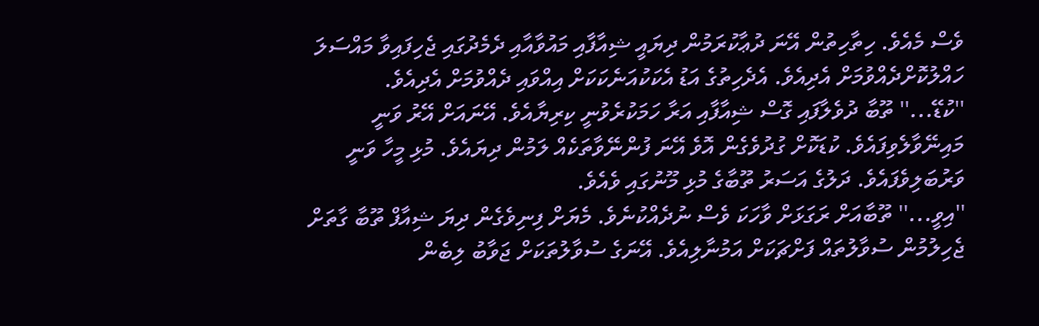ވެސް މެއެވެ. ހިތާހިތުން އޭނަ ދުޢާކުރަމުން ދިޔައީ ޝިއާފާއި މައުވާއާއި ދެމެދުގައި ޖެހިފައިވާ މައްސަލަ ހައްލުކޮށްދެއްވުމަށް އެދިއެވެ. އެދެހިތުގެ އަޑު އެކަކުއަނެކަކަށް އިއްވައި ދެއްވުމަށް އެދިއެވެ.
''ކުޑޭ...'' ތޫބާ ދުވެލާފައި ގޮސް ޝިއާފާއި އަރާ ހަމަކުރެވުނީ ކިރިޔާއެވެ. އޭނައަށް އޭރު ވަނީ މައިނޭވާލެވިފައެވެ. ކުޑަކޮށް ގުދުވެގެން އޮވެ އޭނަ ފުންނޭވާތަކެއް ލަމުން ދިޔައެވެ. މުޅި މީހާ ވަނީ ވަރުބަލިވެފައެވެ. ދަލުގެ އަސަރު ތޫބާގެ މުޅި މޫނުގައި ވެއެވެ.
''އިވީ...'' ތޫބާއަށް ރަގަޅަށް ވާހަކަ ވެސް ނުދެއްކުނެވެ. މެޔަށް ފިނިވެގެން ދިޔަ ޝިއާފް ތޫބާ ގާތަށް ޖެހިލުމުން ސުވާލުތައް ފަށްޗަކަށް އަމުނާލިއެވެ. އޭނަގެ ސުވާލުތަކަށް ޖަވާބު ލިބެން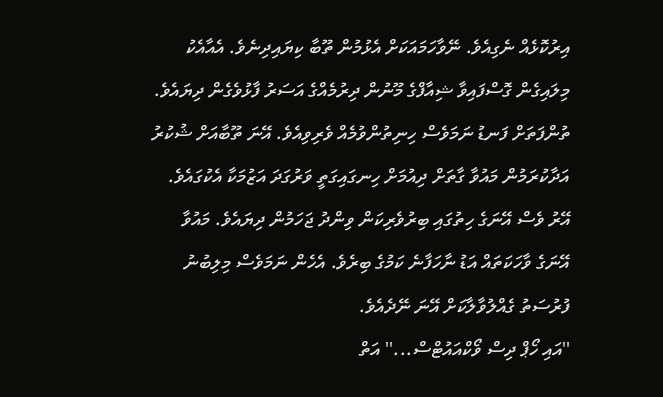އިރުކޮޅެއް ނެގިއެވެ. ނޭވާހަމައަކަށް އެޅުމުން ތޫބާ ކިޔައިދިނެވެ. އެއާއެކު މިލައިގެން ގޮސްފައިވާ ޝިއާފްގެ މޫނުން ދިރުމެއްގެ އަސަރު ފާޅުވެގެން ދިޔައެވެ. ތުންފަތަށް ފަނޑު ނަމަވެސް ހިނިތުންވުމެއް ވެރިވިއެވެ. އޭނަ ތޫބާއަށް ޝުކުރު އަދާކުރަމުން މައުވާ ގާތަށް ދިއުމަށް ހިނގައިގަތީ ވަރުގަދަ އަޒުމަކާ އެކުގައެވެ. އޭރު ވެސް އޭނަގެ ހިތުގައި ބިރުވެރިކަން ވިންދު ޖަހަމުން ދިޔައެވެ. މައުވާ އޭނަގެ ވާހަކަތައް އަޑު ނާހަފާނެ ކަމުގެ ބިރެވެ. އެހެން ނަމަވެސް މިލިބުނު ފުރުސަތު ގެއްލުވާލާކަށް އޭނަ ނޭދެއެވެ.
''އައި ހޯޕް ދިސް ވޯކްއައުޓްސް...'' އަތް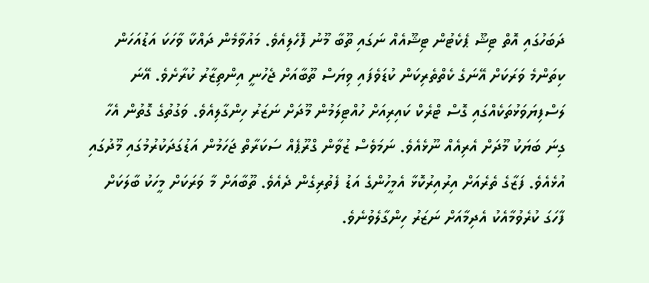ދަބަހުގައި އޮތް ޓިޝޫ ޕެކެޓުން ޓިޝޫއެއް ނަގައި ތޫބާ މޫނު ފޮހެލިއެވެ. މައުވާމެން ދައްކާ ވާހަކަ އަޑުއަހަން ކިތަންމެ ވަރަކަށް އޭނަގެ ކެތްތެރިކަން ކުޑަވެފައި ވިޔަސް ތޫބާއަށް ޖެހުނީ އިންތިޒާރު ކުރާށެވެ. އޭނަ ލަސްފިޔަވަޅުތަކެއްގައި ގޮސް ޓްރެކް ކައިރިއަށް ހުއްޓިލަމުން މޫދަށް ނަޒަރު ހިންގާލިއެވެ. ވަގުތުގެ ގޮތުން އެހާ ގިނަ ބަޔަކު މޫދަށް އެރިއެއް ނޫޅެއެވެ. ނަމަވެސް ޒުވާން ގްރޫޕެއް ސަކަރާތް ޖަހަމުން އަޑުގަދަކުރުމުގައި މޫދުގައި އުޅެއެވެ. ފަޒާގެ ތެރެއަށް އިރުއިރުކޮޅާ އެމީހުންގެ އަޑު ފެތުރިގެން ދެއެވެ. ތޫބާއަށް މާ ވަރަކަށް މީހަކު ބާލަކަށް ފާހަގަ ކުރެވުމާއެކު އެދިމާއަށް ނަޒަރު ހިންގާލެވުނެވެ.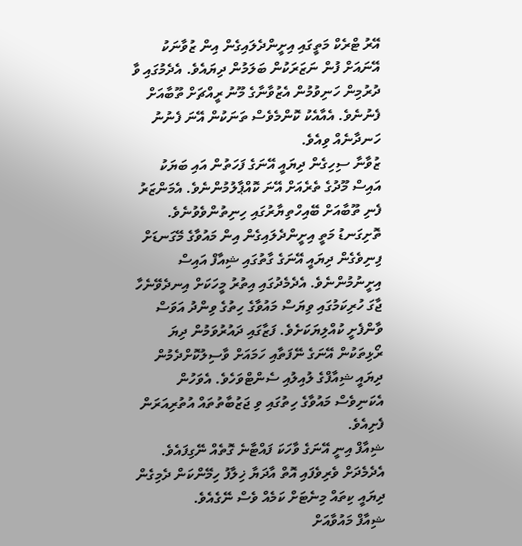އޭރު ޓްރެކް މަތީގައި އިށީންދެލައިގެން އިން ޒުވާނަކު އޭނައަށް ފުން ނަޒަރަކުން ބަލަމުން ދިޔައެވެ. އެދެމުގައި ވާ ދުރުމިން ހަނިވުމުން އެޒުވާނާގެ މޫނު ރީއްޗަށް ތޫބާއަށް ފެނުނެވެ. އެއާއެކު ކޮންމެވެސް ތަނަކުން އޭނަ ފެނުނު ހަނދާނެއް ވިއެވެ.
ޒުވާނާ ސިހިގެން ދިޔައީ އޭނަގެ ފަހަތުން އައި ބަޔަކު އައިސް މޫދުގެ ތެރެއަށް އޭނަ ކޮއްޕާލުމުންނެވެ. އެމަންޒަރު ފެނި ތޫބާއަށް ބޭއިހްތިޔާރުގައި ހިނިތުންވެވުނެވެ.
ތޮށިގަނޑު މަތީ އިށީންދެލައިގެން އިން މައުވާގެ މޭގަނޑަށް ފިނިވެގެން ދިޔައީ އޭނަގެ ގާތުގައި ޝިއާފް އައިސް އިށީނުމުންނެވެ. އެދެމެދުގައި އިތުރު މީހަކަށް އިނދެވޭނެހާ ޖާގަ ހުރިކަމުގައި ވިޔަސް މައުވާގެ ހިތުގެ ވިންދު އަވަސް ވާންފެށީ ކުއްލިޔަކަށެވެ. ފަޒާގައި ދައުރުވަމުން ދިޔަ ރޯޅިތަކުން އޭނަގެ ނޭފަތާއި ހަމައަށް ވާސިލުކޮށްދެމުން ދިޔައީ ޝިއާފްގެ ލުއިލުއި ސެންޓްވަހެވެ. އެވަހުން އެކަނިވެސް މައުވާގެ ހިތުގައި ވި ޖަޒުބާތުތައް އުތުރިއަރަން ފެށިއެވެ.
ޝިއާފް އިނީ އޭނަގެ ވާހަކަ ފައްޓާނެ ގޮތެއް ނޭގިފައެވެ. އެދެމެދަށް ވެރިވެފައި އޮތް އާދަޔާ ޚިލާފު ހިމޭންކަން ދެމިގެން ދިޔައީ ކިތައް މިނެޓަށް ކަމެއް ވެސް ނޭގެއެވެ.
ޝިއާފް މައުވާއަށް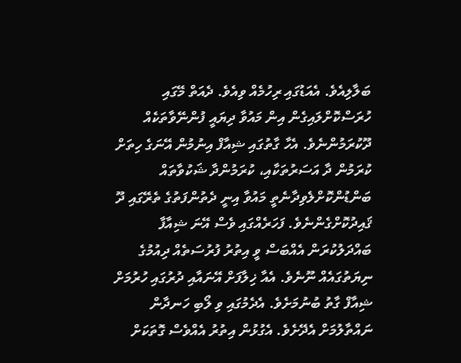ބަލާލިއެވެ. އެއަޑުގައި ރިހުމެއް ވިއެވެ. ދެއަތް މޭގައި ހުރަސްކޮށްލައިގެން އިން މައުވާ ދިޔައީ ފުންނޭވާތަކެއް ދޫކުރަމުންނެވެ. އެހާ ގާތުގައި ޝިއާފް އިނުމުން އޭނަގެ ހިތަށް ކުރަމުން ދާ އަސަރުތަކާއި، ކުރަމުންދާ ޝަކުވާތައް ބަންޑުންކޮށްލެވިދާނެތީ މައުވާ އިނީ ދެތުންފަތުގެ ތެރޭގައި ދޫ ޤައިދުކޮށްގެންނެވެ. ފަހަރެއްގައި ވެސް އޭނަ ޝިއާފާ ބައްދަލުކުރަން އެއްބަސް ވީ އިތުރު ފުރުސަތެއް ދިއުމުގެ ނިޔަތުގައެއް ނޫނެވެ. އެއާ ޚިލާފަށް އޭނައާއި ދުރުގައި ހުރުމަށް ޝިއާފް ގާތު ބުނުމަށެވެ. އެދެމުގައި ވި ލޯބި ހަނދާން ނައްތާލުމަށް އެދޭށެވެ. އެގުޅުން އިތުރު އެއްވެސް ގޮތަކަށް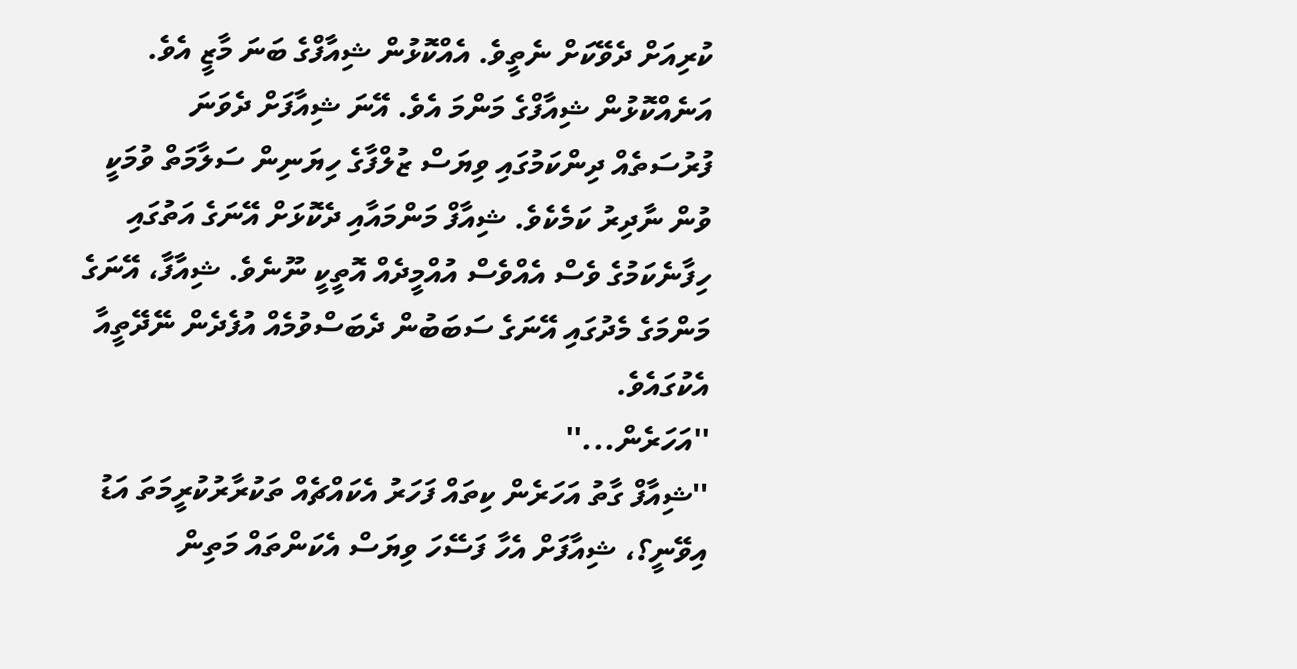ކުރިއަށް ދެވޭކަށް ނެތީވެ. އެއްކޮޅުން ޝިއާފްގެ ބަނަ މާޒީ އެވެ. އަނެއްކޮޅުން ޝިއާފްގެ މަންމަ އެވެ. އޭނަ ޝިއާފަށް ދެވަނަ ފުރުސަތެއް ދިންކަމުގައި ވިޔަސް ޒުލްފާގެ ހިޔަނިން ސަލާމަތް ވުމަކީ ވުން ނާދިރު ކަމެކެވެ. ޝިއާފް މަންމައާއި ދެކޮޅަށް އޭނަގެ އަތުގައި ހިފާނެކަމުގެ ވެސް އެއްވެސް އުއްމީދެއް އޮތީކީ ނޫނެވެ. ޝިއާފާ، އޭނަގެ މަންމަގެ މެދުގައި އޭނަގެ ސަބަބުން ދެބަސްވުމެއް އުފެދެން ނޭދޭތީއާ އެކުގައެވެ.
''އަހަރެން...''
''ޝިއާފް ގާތު އަހަރެން ކިތައް ފަހަރު އެކައްޗެއް ތަކުރާރުކުރީމަތަ އަޑު އިވޭނީ؟، ޝިއާފަށް އެހާ ފަސޭހަ ވިޔަސް އެކަންތައް މަތިން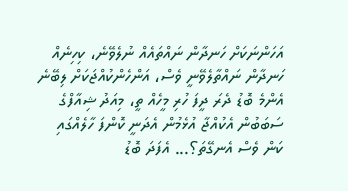އަހަންނަކަށް ހަނދާން ނައްތައެއް ނުލެވޭނެ، ކިހިނެއް ހަނދާން ނައްތާލެވޭނީ ވެސް، އަންހެންކުއްޖަކަށް ލިބޭނެ އެންމެ ބޮޑު ދެރަ ދީފަ ހުރި މީހެއް ތީ، މިއަދު ޝިއާފްގެ ސަބަބުން އެކުއްޖާ އުޅެމުން އެދަނީ ކޮންފަ ހާލެއްގައި ކަން ވެސް އެނގޭތަ؟... އެފަދަ ބޮޑު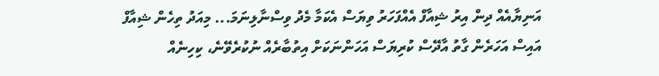އަނިޔާއެއް ދިން އިރު ޝިއާފް އެއްފަހަރު ވިޔަސް އެކަމާ މެދު ވިސްނާލިނަމަ... މިއަދު ތިހެން ޝިއާފް އައިސް އަހަރެން ގާތު އާދޭސް ކުރިޔަސް އަހަންނަކަށް އިތުބާރެއް ނުކުރެވޭނެ، ކިހިނެއް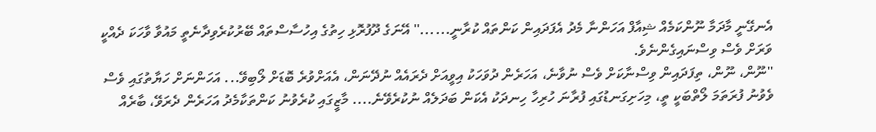އެނގޭނީ މާދަމާ ނޫންކަމެއް ޝިއާފް އަހަންނާ މެދު އެފަދައިން ކަންތައް ކުރާނީ......'' އޭނަގެ ދޫފުރޮޅި ހިތުގެ އިހުސާސްތައް ބޭރުކުރެވިދާނެތީ މައުވާ ވާހަކަ ދެއްކީ ވަރަށް ވެސް ވިސްނައިގެންނެވެ.
''ނޫން، ނޫން، ތިފަދައިން ވިސްނާކަށް ވެސް ނުވާނެ، އަހަރެން ދުވަހަކު އިވީއަށް ދެރައެއް ނުދޭނަން، އެއަށްވުރެ ބޮޑަށް ލޯބިވޭ... އަހަންނަށް ހަޔާތުގައި ވެސް ވެވުނު ފުރަތަމަ ލޯތްބަކީ ތީ، މިހަށިގަނޑުގައި ފުރާނަ ހުރިހާ ހިނދަކު އެކަން ބަދަލެއް ނުކުރެވޭނެ.... މާޒީގައި ކުރެވުނު ކަންތަކާމެދު އަހަރެން ދެރަވޭ، ބާރެއް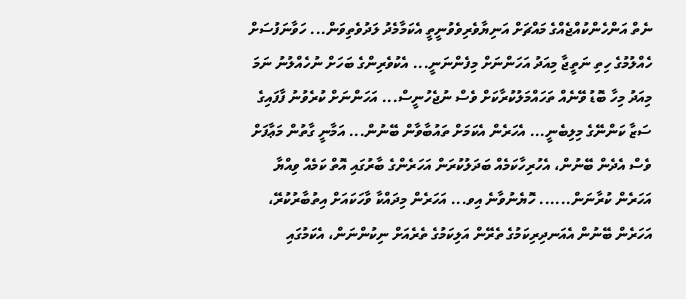ނެތް އަންހެންކުއްޖެއްގެ މައްޗަށް އަނިޔާވެރިވެވުނީތީ އެކަމާމެދު ލަދުވެތިވަން... ހަވާނަފުސަށް ހެއްލުމުގެ ހިތި ނަތީޖާ މިއަދު އަހަންނަށް މިފެންނަނީ... އެކުވެރިންގެ ބަހަށް ނުހެއްލުނު ނަމަ މިއަދު މިހާ ބޮޑު ވޭނެއް ތަހައްމަލުކުރާކަށް ވެސް ނުޖެހުނީސް... އަހަންނަށް ކުރެވުނު ފާފައިގެ ސަޒާ ކަންނޭގެ މިލިބެނީ... އެހަރެން އެކަމަށް ތައުބާވާން ބޭނުން... އަމާނީ ގާތުން މަޢާފަށް ވެސް އެދެން ބޭނުން، އެހުރިހާކަމެއް ބަދަލުކުރަން އަހަރެންގެ ބާރުގައި އޮތް ކަމެއް ވިއްޔާ އަހަރެން ކުރާނަން...... ހޮޔެނުވާނެ އިވ... އަހަރެން މިދައްކާ ވާހަކައަށް އިތުބާރުކުރޭ، އަހަރެން ބޭނުން އެއަނދިރިކަމުގެ ތެރޭން އަލިކަމުގެ ތެރެއަށް ނިކުންނަން، އެކަމުގައި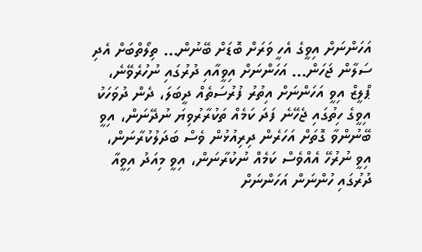އަހަންނަށް އިވީގެ އެހީ ވަރަށް ބޮޑަށް ބޭނުން... ތިލޯތްބަށް އެދި ސަލާން ޖަހަން... އަހަންނަށް އިވީއާއި ދުރުގައި ނުހުރެވޭނެ، ޕްލީޒް އިވީ އަހަންނަށް އިތުރު ފުރުސަތެއް ދީބަލަ، ދެން ދުވަހަކު އިވީގެ ހިތުގައި ޖެހޭނެ ފަދަ ކަމެއް ތަކުރާރުވިޔަ ނުދޭނަން، އިވީ ބޭނުންވާ ގޮތަށް އަހަރެން ދިރިއުޅުން ވެސް ބަދަލުކުރާނަން، އިވީ ނުރުހޭ އެއްވެސް ކަމެއް ނުކުރާނަން، އިވީ މިއަދު އިވީއާ ދުރުގައި ހުންނަން އަހަންނަށް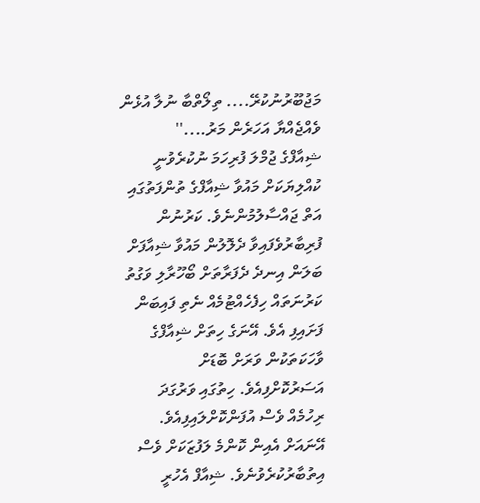މަޖުބޫރުނުކުރޭ.... ތިލޯތްބާ ނުލާ އުޅެން ވެއްޖެއްޔާ އަހަރެން މަރު....''
ޝިއާފްގެ ޖުމްލަ ފުރިހަމަ ނުކުރެވުނީ ކުއްލިޔަކަށް މައުވާ ޝިއާފްގެ ތުންފަތުގައި އަތް ޖައްސާލުމުންނެވެ. ކަރުނުން ފުރިބާރުވެފައިވާ ދެލޮލުން މައުވާ ޝިއާފަށް ބަލަން އިނދެ ދެފަރާތަށް ބޯހޫރާލި ވަގުތު ކަރުނަތައް ހިފެހެއްޓުމެއް ނެތި ފައިބަން ފަށައިފި އެވެ. އޭނަގެ ހިތަށް ޝިއާފްގެ ވާހަކަތަކުން ވަރަށް ބޮޑަށް އަސަރުކޮށްފިއެވެ. ހިތުގައި ވަރުގަދަ ރިހުމެއް ވެސް އުފަންކޮށްލައިފިއެވެ. އޭނައަށް އެއިން ކޮންމެ ލަފުޒަކަށް ވެސް އިތުބާރުކުރެވުނެވެ. ޝިއާފް އެހުރީ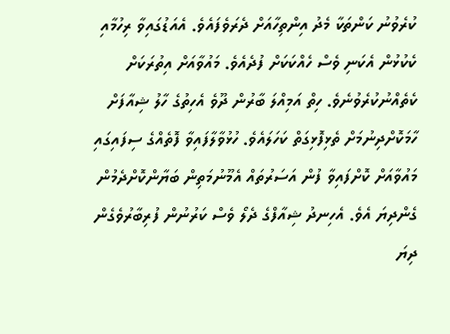ކުރެވުނު ކަންތަކާ މެދު އިންތިހާއަށް ދެރަވެފައެވެ. އެއަޑުގައިވާ ރިހުމާއި ކެކުޅުން އެކަނި ވެސް ހެއްކަކަށް ފުދެއެވެ. މައުވާއަށް އިތުރަކަށް ކެތެއްނުކުރެވުނެވެ. ހިތް އަމިއްލަ ބާރުން ދޫވެ އެހިތުގެ ހާލު ޝިއާފަށް ހާމަކޮށްދިނުމަށް ތެޅިފޮޅިގަތް ކަހަލައެވެ. ހުޅުވާލާފައިވާ ފޮތެއްގެ ސިފައިގައި މައުވާއަށް ކޮށްފައިވާ ފުން އަސަރުތައް އެމޫނުމަތިން ބަޔާންކޮށްދެމުން ގެންދިޔަ އެވެ. އެހިނދު ޝިއާފްގެ ދެލޯ ވެސް ކަރުނުން ފުރިބާރުވެގެން ދިޔަ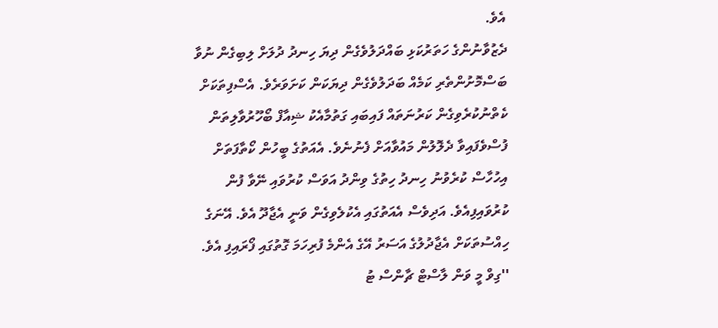އެވެ.
ދެޒުވާނުންގެ ހަތަރުކަޅި ބައްދަލުވެގެން ދިޔަ ހިނދު ދުލަށް ލިބިގެން ނުވާ ބަސްމޮށުންތެރި ކަމެއް ބަދަލުވެގެން ދިޔަކަން ކަށަވަރެވެ. އެސްފިތަކަށް ކެތްނުކުރެވިގެން ކަރުނަތައް ފައިބައި ގަތުމާއެކު ޝިއާފް ބޯހޫރުވާލިތަން ފުސްވެފައިވާ ދެލޮލުން މައުވާއަށް ފެނުނެވެ. އެއަތުގެ ބީހުން ކޯތާފަތަށް އިހުހާސް ކުރެވުނު ހިނދު ހިތުގެ ވިންދު އަވަސް ކުރުވައި ނޭވާ ފުން ކުރުވައިފިއެވެ. އަދިވެސް އެއަތުގައި އެކުލެވިގެން ވަނީ އެޖާދޫ އެވެ. އޭނަގެ ހިއްސުތަކަށް އެޖާދުލުގެ އަސަރު އޭގެ އެންމެ ފުރިހަމަ ގޮތުގައި ފޯރައިފި އެވެ.
''ގިވް މީ ވަން ލާސްޓް ޗާންސް ޓު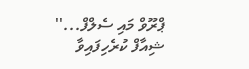ޕްރޫވް މައި ސެލްފް...''
ޝިއާފް ކުރެހިފައިވާ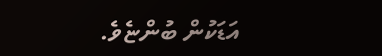އަޑަކުން ބުންޏެވެ.